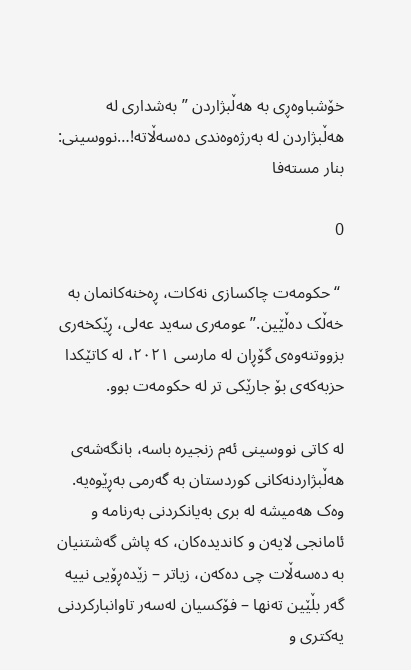خۆشباوەڕی بە هەڵبژاردن ”بەشداری لە هەڵبژاردن لە بەرژەوەندی دەسەڵاتە!…نووسینی: بنار مستەفا

0

 “حکومەت چاکسازی نەکات، ڕەخنەکانمان بە خەڵک دەڵێین.” عومەری سەید عەلی، ڕێکخەری بزووتنەوەی گۆڕان لە مارسی ٢٠٢١، لە کاتێکدا حزبەکەی بۆ جارێکی تر لە حکومەت بوو.

لە کاتی نووسینی ئەم زنجیرە باسە، بانگەشەی هەڵبژاردنەکانی کوردستان بە گەرمی بەڕێوەیە. وەک هەمیشە لە بری بەیانکردنی بەرنامە و ئامانجی لایەن و کاندیدەکان، کە پاش گەشتنیان بە دەسەڵات چی دەکەن، زیاتر – زێدەڕۆیی نییە گەر بڵێین تەنها – فۆکسیان لەسەر تاوانبارکردنی یەکتری و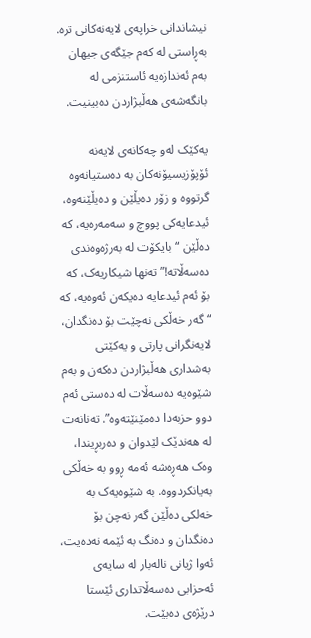نیشاندانی خراپەی لایەنەکانی ترە. بەڕاستی لە کەم جێگەی جیهان بەم ئەندازەیە ئاستنزمی لە بانگەشەی هەڵبژاردن دەبینیت.

یەکێک لەو چەکانەی لایەنە ئۆپۆزیسیۆنەکان بە دەستیانەوە گرتووە و زۆر دەیڵێن و دەیڵێنەوە، ئیدعایەکی پووچ و سەمەرەیە، کە دەڵێن “بایکۆت لە بەرژەوەندی دەسەڵاتە!” تەنها شیکاریەک، کە بۆ ئەم ئیدعایە دەیکەن ئەوەیە، کە “گەر خەڵکی نەچێت بۆ دەنگدان، لایەنگرانی پارتی و یەکێتی بەشداری هەڵبژاردن دەکەن و بەم شێوەیە دەسەڵات لە دەستی ئەم دوو حزبەدا دەمێنێتەوە”. تەنانەت لە هەندێک لێدوان و دەربڕیندا، وەک هەڕەشە ئەمە ڕوو بە خەڵکی بەیانکردووە. بە شێوەیەک بە خەلكی دەڵێن گەر نەچن بۆ دەنگدان و دەنگ بە ئێمە نەدەیت، ئەوا ژیانی نالەبار لە سایەی ئەحزابی دەسەڵاتداری ئێستا درێژەی دەبێت.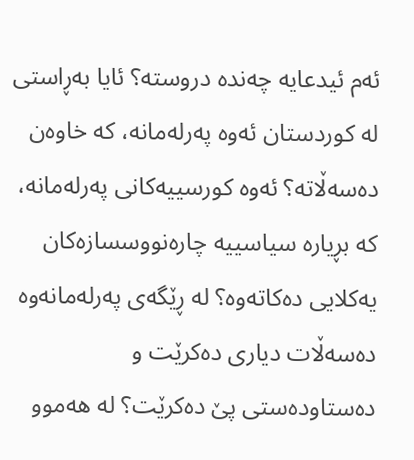ئەم ئیدعایە چەندە دروستە؟ ئایا بەڕاستی لە کوردستان ئەوە پەرلەمانە، کە خاوەن دەسەڵاتە؟ ئەوە کورسییەکانی پەرلەمانە، کە بڕیارە سیاسییە چارەنووسسازەکان یەکلایی دەکاتەوە؟ لە ڕێگەی پەرلەمانەوە دەسەڵات دیاری دەکرێت و دەستاودەستی پێ دەکرێت؟ لە هەموو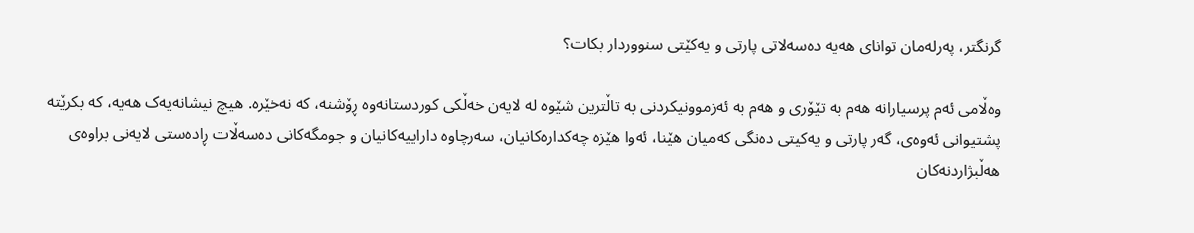گرنگتر، پەرلەمان توانای هەیە دەسەلاتی پارتی و یەکێتی سنووردار بکات؟

وەڵامی ئەم پرسیارانە هەم بە تێۆری و هەم بە ئەزموونیکردنی بە تاڵترین شێوە لە لایەن خەڵكی کوردستانەوە ڕۆشنە، کە نەخێرە. هیچ نیشانەیەک هەیە، کە بکرێتە پشتیوانی ئەوەی، گەر پارتی و یەکیتی دەنگی کەمیان هێنا، ئەوا هێزە چەکدارەکانیان، سەرچاوە داراییەکانیان و جومگەکانی دەسەڵات ڕادەستی لایەنی براوەی هەڵبژاردنەکان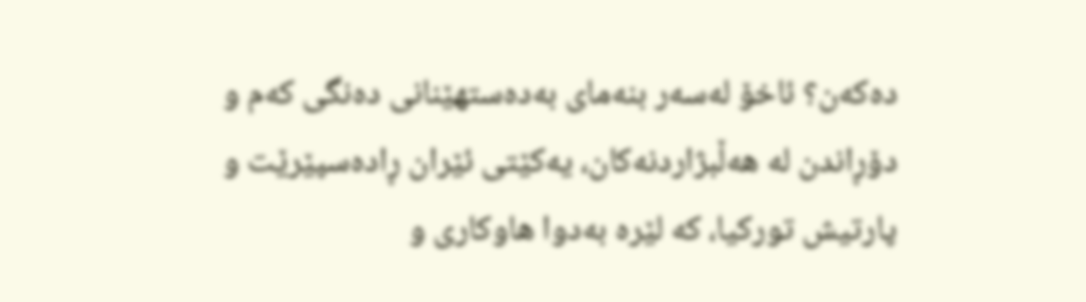دەکەن؟ ئاخۆ لەسەر بنەمای بەدەستهێنانی دەنگی کەم و دۆڕاندن لە هەڵبژاردنەکان، یەکێتی ئێران ڕادەسپێرێت و پارتیش تورکیا، کە لێرە بەدوا هاوکاری و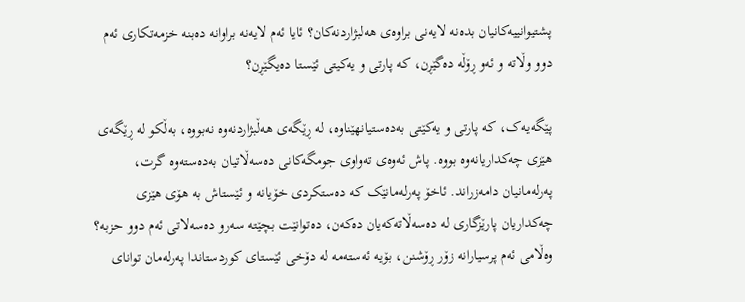پشتیوانییەکانیان بدەنە لایەنی براوەی هەلبژاردنەکان؟ ئایا ئەم لایەنە براوانە دەبنە خزمەتکاری ئەم دوو وڵاتە و ئەو ڕۆڵە دەگێڕن، کە پارتی و یەکیتی ئێستا دەیگێڕن؟

پێگەیەک، کە پارتی و یەکێتی بەدەستیانهێناوە، لە ڕێگەی هەڵبژاردنەوە نەبووە، بەڵكو لە ڕێگەی هێزی چەکداریانەوە بووە. پاش ئەوەی تەواوی جومگەکانی دەسەڵاتیان بەدەستەوە گرت، پەرلەمانیان دامەزراند. ئاخۆ پەرلەمانێک کە دەستکردی خۆیانە و ئێستاش بە هۆی هێزی چەکداریان پارێزگاری لە دەسەڵاتەکەیان دەکەن، دەتوانێت بچێتە سەرو دەسەلاتی ئەم دوو حزبە؟ وەڵامی ئەم پرسیارانە زۆر ڕۆشنن، بۆیە ئەستەمە لە دۆخی ئێستای کوردستاندا پەرلەمان توانای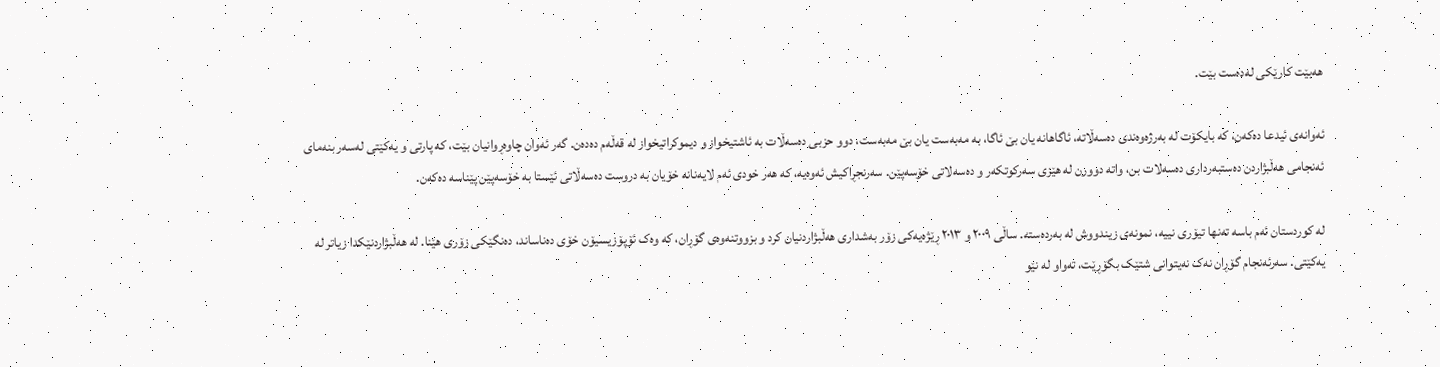هەبێت کارێکی لەدەست بێت.

ئەوانەی ئیدعا دەکەن، کە بایکۆت لە بەرژەوەندی دەسەڵاتە، ئاگاهانە یان بێ ئاگا، بە مەبەست یان بێ مەبەست، دوو حزبی دەسەڵات بە ئاشتیخواز و دیموکراتیخواز لە قەڵەم دەدەن. گەر ئەوان چاوەڕوانیان بێت، کە پارتی و یەکێتی لەسەر بنەمای ئەنجامی هەڵبژاردن دەستبەرداری دەسەلات بن، واتە دوورن لە هێزی سەرکوتکەر و دەسەلاتی خۆسەپێن. سەرنجڕاکیش ئەوەیە، کە هەر خودی ئەم لایەنانە خۆیان بە دروست دەسەڵاتی ئێستا بە خۆسەپێن پێناسە دەکەن.

لە کوردستان ئەم باسە تەنها تیۆری نییە، نمونەی زیندووش لە بەردەستە. ساڵی ٢٠٠٩ و ٢٠١٣ ڕێژەیەکی زۆر بەشداری هەڵبژاردنیان کرد و بزووتنەوەی گۆڕان، کە وەک ئۆپۆزیسیۆن خۆی دەناساند، دەنگێکی زۆری هێنا. لە هەڵبژاردنێکدا زیاتر لە یەکێتی. سەرئەنجام گۆڕان نەک نەیتوانی شتێک بگۆڕێت، تەواو لە نێو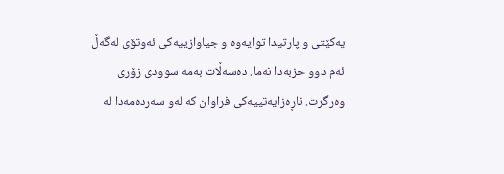یەکێتی و پارتیدا توایەوە و جیاوازییەکی ئەوتۆی لەگەڵ ئەم دوو حزبەدا نەما. دەسەڵات بەمە سوودی زۆری وەرگرت. ناڕەزایەتییەکی فراوان کە لەو سەردەمەدا لە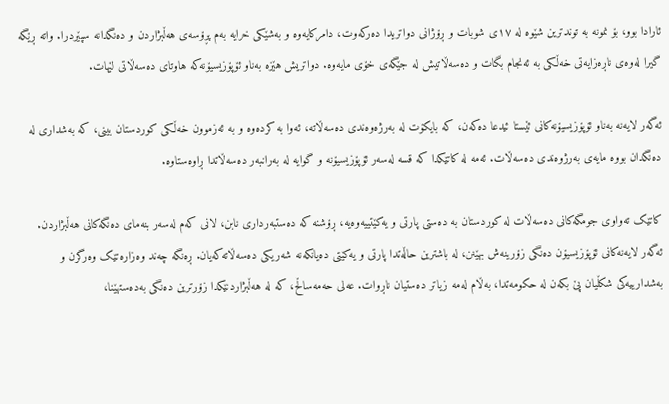ئارادا بوو، بۆ نمونە بە توندترین شێوە لە ١٧ی شوبات و ڕۆژانی دواتریدا دەرکەوت، دامرکایەوە و بەشێکی خرایە بەم پڕۆسەی هەڵبژاردن و دەنگدانە سپێردرا. واتە ڕێگە گیرا لەوەی ناڕەزایەتی خەڵکی بە ئەنجام بگات و دەسەڵاتیش لە جێگەی خۆی مایەوە. دواتریش هێزە بەناو ئۆپۆزیسیۆنەکە هاوتای دەسەڵاتی لێهات.

ئەگەر لایەنە بەناو ئۆپۆزیسیۆنەکانی ئێستا ئیدعا دەکەن، کە بایکۆت لە بەرژەوەندی دەسەڵاتە، ئەوا بە کردەوە و بە ئەزموون خەڵکی کوردستان بینی، کە بەشداری لە دەنگدان بووە مایەی بەرژوەندی دەسەڵات. ئەمە لە کاتێکدا کە قسە لەسەر ئۆپۆزیسیۆنە و گوایە لە بەرانبەر دەسەڵاتدا ڕاوەستاوە.

کاتێک تەواوی جومگەکانی دەسەڵات لە کوردستان بە دەستی پارتی و یەکێتییەوەیە، ڕۆشنە کە دەستبەرداری نابن، لانی کەم لەسەر بنەمای دەنگەکانی هەڵبژاردن. ئەگەر لایەنەکانی ئۆپۆزیسیۆن دەنگی زۆرینەش بهێنن، لە باشترین حاڵەتدا پارتی و یەکێتی دەیانکەنە شەریکی دەسەڵاتەکەیان. ڕەنگە چەند وەزارەتێک وەرگرن و بەشدارییەکی شکڵیان پێ بکەن لە حکومەتدا، بەڵام لەمە زیاتر دەستیان ناڕوات. عەلی حەمەساڵح، کە لە هەڵبژاردنێکدا زۆرترین دەنگی بەدەستهێنا،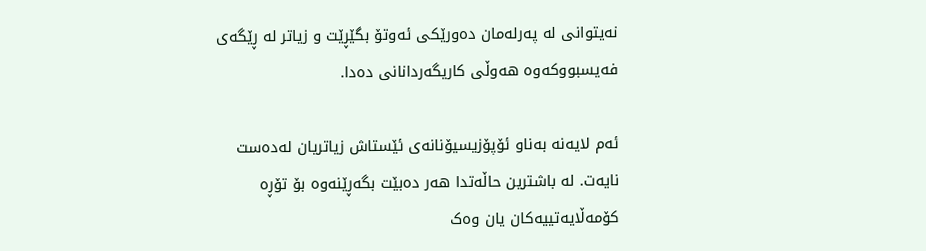نەیتوانی لە پەرلەمان دەورێکی ئەوتۆ بگێڕێت و زیاتر لە ڕێگەی فەیسبووکەوە هەوڵی کاریگەردانانی دەدا.

ئەم لایەنە بەناو ئۆپۆزیسیۆنانەی ئێستاش زیاتریان لەدەست نایەت. لە باشترین حاڵەتدا هەر دەبێت بگەڕێنەوە بۆ تۆڕە کۆمەڵایەتییەکان یان وەک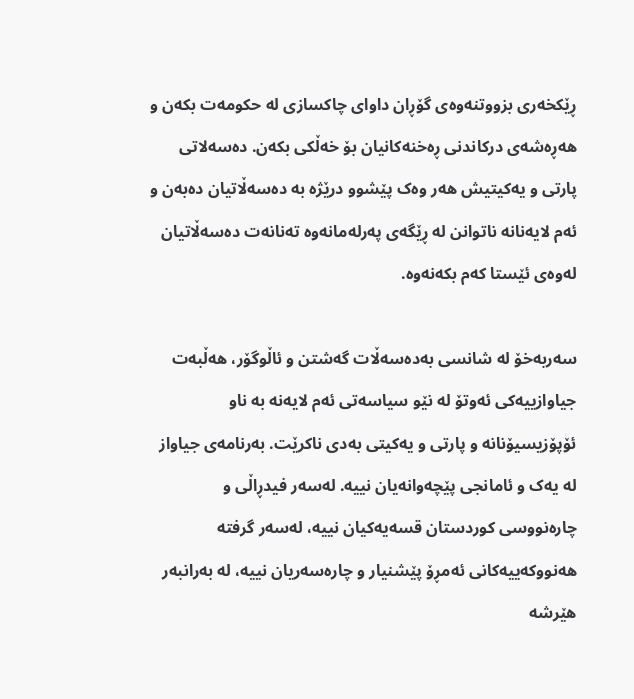ڕێکخەری بزووتنەوەی گۆڕان داوای چاکسازی لە حکومەت بکەن و هەڕەشەی درکاندنی ڕەخنەکانیان بۆ خەڵکی بکەن. دەسەلاتی پارتی و یەكیتیش هەر وەک پێشوو درێژە بە دەسەڵاتیان دەبەن و ئەم لایەنانە ناتوانن لە ڕێگەی پەرلەمانەوە تەنانەت دەسەڵاتیان لەوەی ئێستا کەم بکەنەوە.

سەربەخۆ لە شانسی بەدەسەڵات گەشتن و ئاڵوگۆر، هەڵبەت جیاوازییەکی ئەوتۆ لە نێو سیاسەتی ئەم لایەنە بە ناو ئۆپۆزیسیۆنانە و پارتی و یەکیتی بەدی ناکرێت. بەرنامەی جیاواز لە یەک و ئامانجی پێچەوانەیان نییە. لەسەر فیدڕاڵی و چارەنووسی کوردستان قسەیەکیان نییە، لەسەر گرفتە هەنووکەییەکانی ئەمڕۆ پێشنیار و چارەسەریان نییە، لە بەرانبەر هێرشە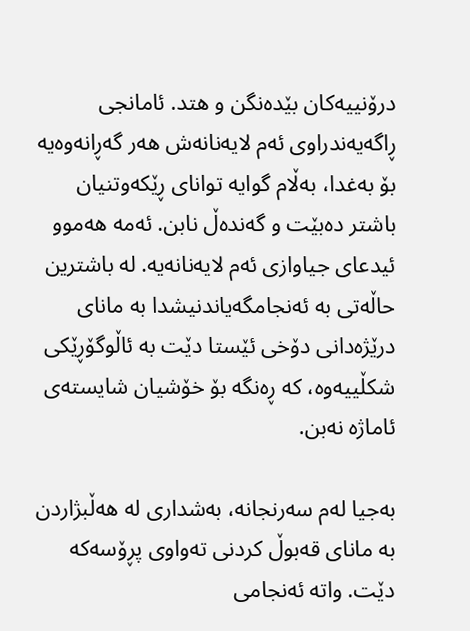درۆنییەکان بێدەنگن و هتد. ئامانجی ڕاگەیەندراوی ئەم لایەنانەش هەر گەڕانەوەیە بۆ بەغدا، بەڵام گوایە توانای ڕێکەوتنیان باشتر دەبێت و گەندەڵ نابن. ئەمە هەموو ئیدعای جیاوازی ئەم لایەنانەیە. لە باشترین حاڵەتی بە ئەنجامگەیاندنیشدا بە مانای درێژەدانی دۆخی ئێستا دێت بە ئاڵوگۆڕێکی شکڵییەوە، کە ڕەنگە بۆ خۆشیان شایستەی ئاماژە نەبن.

بەجیا لەم سەرنجانە، بەشداری لە هەڵبژاردن بە مانای قەبوڵ کردنی تەواوی پڕۆسەکە دێت. واتە ئەنجامی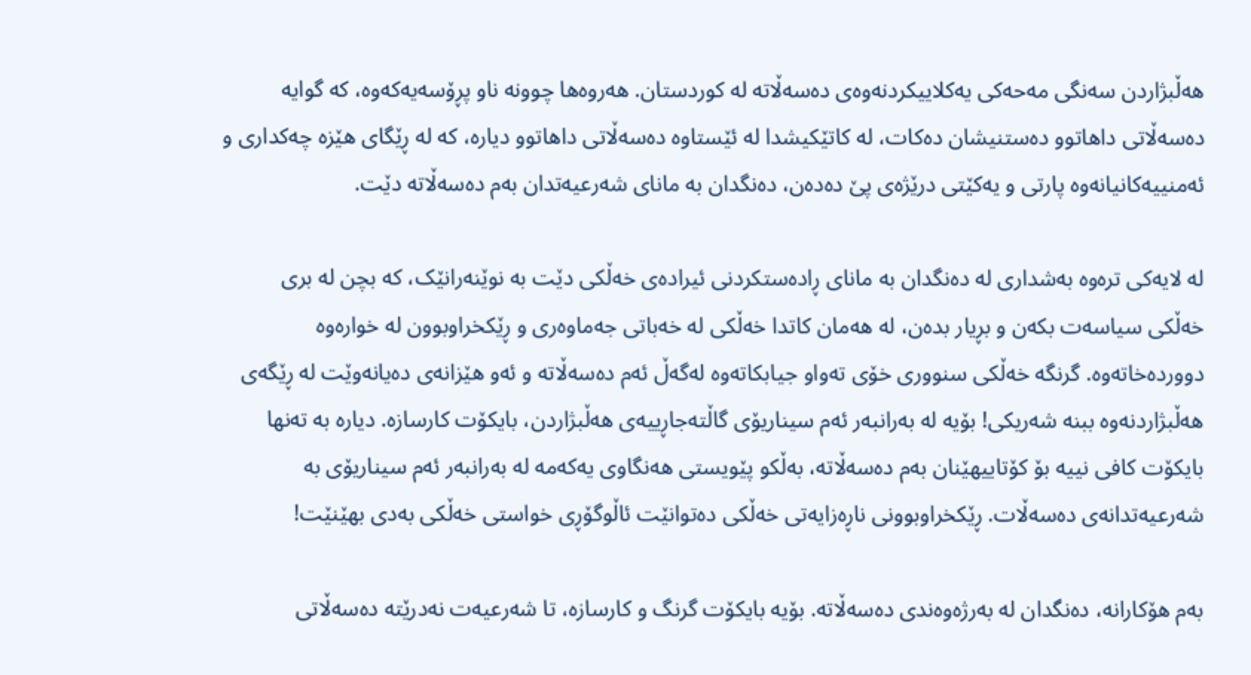هەڵبژاردن سەنگی مەحەکی یەکلاییکردنەوەی دەسەڵاتە لە کوردستان. هەروەها چوونە ناو پڕۆسەیەکەوە، کە گوایە دەسەڵاتی داهاتوو دەستنیشان دەکات، لە کاتێکیشدا لە ئێستاوە دەسەڵاتی داهاتوو دیارە، کە لە ڕێگای هێزە چەکداری و ئەمنییەکانیانەوە پارتی و یەکێتی درێژەی پێ دەدەن، دەنگدان بە مانای شەرعیەتدان بەم دەسەڵاتە دێت.

لە لایەکی ترەوە بەشداری لە دەنگدان بە مانای ڕادەستکردنی ئیرادەی خەڵکی دێت بە نوێنەرانێک، کە بچن لە بری خەڵکی سیاسەت بکەن و بڕیار بدەن، لە هەمان کاتدا خەڵکی لە خەباتی جەماوەری و ڕێکخراوبوون لە خوارەوە دووردەخاتەوە. گرنگە خەڵکی سنووری خۆی تەواو جیابکاتەوە لەگەڵ ئەم دەسەڵاتە و ئەو هێزانەی دەیانەوێت لە ڕێگەی هەڵبژاردنەوە ببنە شەریکی! بۆیە لە بەرانبەر ئەم سیناریۆی گاڵتەجاڕییەی هەڵبژاردن، بایکۆت کارسازە. دیارە بە تەنها بایکۆت کافی نییە بۆ کۆتاییهێنان بەم دەسەڵاتە، بەڵكو پێویستی هەنگاوی یەکەمە لە بەرانبەر ئەم سیناریۆی بە شەرعیەتدانەی دەسەڵات. ڕێکخراوبوونی ناڕەزایەتی خەڵکی دەتوانێت ئاڵوگۆڕی خواستی خەڵکی بەدی بهێنێت!

بەم هۆکارانە، دەنگدان لە بەرژەوەندی دەسەڵاتە. بۆیە بایکۆت گرنگ و کارسازە، تا شەرعیەت نەدرێتە دەسەڵاتی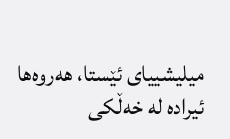میلیشییای ئێستا، هەروەها ئیرادە لە خەڵکی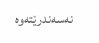نەسەندرێتەوە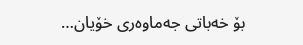بۆ خەباتی جەماوەری خۆیان…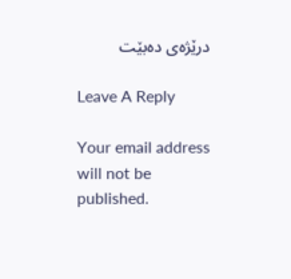درێژەی دەبێت

Leave A Reply

Your email address will not be published.